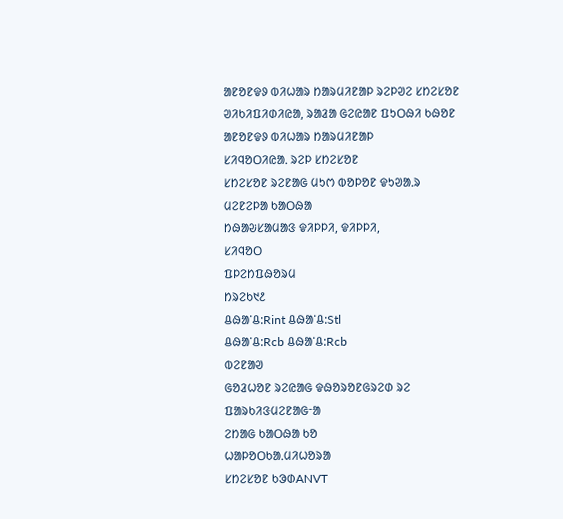ᱟᱱᱚᱱᱫᱽ ᱵᱤᱦᱟᱨ ᱴᱟᱨᱢᱤᱱᱟᱞ ᱨᱮᱞᱣᱮ ᱥᱴᱮᱥᱚᱱ
ᱣᱤᱠᱤᱯᱤᱰᱤᱭᱟ, ᱨᱟᱲᱟ ᱜᱮᱭᱟᱱ ᱯᱩᱛᱷᱤ ᱠᱷᱚᱱ
ᱟᱱᱚᱱᱫᱽ ᱵᱤᱦᱟᱨ ᱴᱟᱨᱢᱤᱱᱟᱞ
ᱥᱤᱧᱚᱛᱤᱭᱟᱹ ᱨᱮᱞ ᱥᱴᱮᱥᱚᱱ
ᱥᱴᱮᱥᱚᱱ ᱨᱮᱱᱟᱜ ᱢᱩᱬ ᱵᱚᱞᱚᱱ ᱫᱩᱣᱟᱹᱨ
ᱢᱮᱱᱮᱞᱟ ᱠᱟᱛᱷᱟ
ᱴᱷᱟᱶᱥᱟᱢᱟᱝ ᱫᱤᱞᱞᱤ, ᱫᱤᱞᱞᱤ,
ᱥᱤᱧᱚᱛ
ᱯᱞᱮᱴᱯᱷᱚᱨᱢ
ᱴᱨᱮᱠ᱑᱒
ᱪᱷᱟᱸᱪ:Rint ᱪᱷᱟᱸᱪ:Stl
ᱪᱷᱟᱸᱪ:Rcb ᱪᱷᱟᱸᱪ:Rcb
ᱵᱮᱱᱟᱣ
ᱜᱚᱲᱦᱚᱱ ᱨᱮᱭᱟᱜ ᱫᱷᱚᱨᱚᱱᱜᱨᱮᱰ ᱨᱮ
ᱯᱟᱨᱠᱤᱝᱢᱮᱱᱟᱜᱼᱟ
ᱮᱴᱟᱜ ᱠᱟᱛᱷᱟ ᱠᱚ
ᱦᱟᱞᱚᱛᱠᱟᱹᱢᱤᱦᱚᱨᱟ
ᱥᱴᱮᱥᱚᱱ ᱠᱳᱰANVT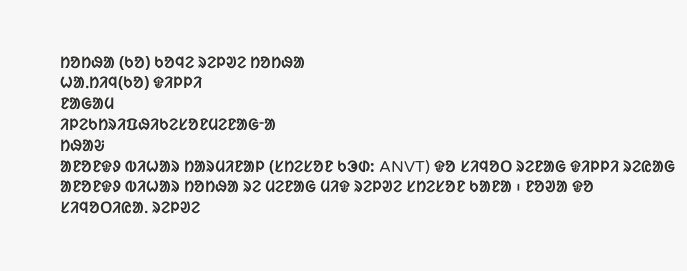ᱴᱚᱴᱷᱟ (ᱠᱚ) ᱠᱚᱧᱮ ᱨᱮᱞᱣᱮ ᱴᱚᱴᱷᱟ
ᱦᱟᱹᱴᱤᱧ(ᱠᱚ) ᱫᱤᱞᱞᱤ
ᱱᱟᱜᱟᱢ
ᱤᱞᱮᱠᱴᱨᱤᱯᱷᱤᱠᱮᱥᱚᱱᱢᱮᱱᱟᱜᱼᱟ
ᱴᱷᱟᱶ
ᱟᱱᱚᱱᱫᱽ ᱵᱤᱦᱟᱨ ᱴᱟᱨᱢᱤᱱᱟᱞ (ᱥᱴᱮᱥᱚᱱ ᱠᱳᱰ: ANVT) ᱫᱚ ᱥᱤᱧᱚᱛ ᱨᱮᱱᱟᱜ ᱫᱤᱞᱞᱤ ᱨᱮᱭᱟᱜ ᱟᱱᱚᱱᱫᱽ ᱵᱤᱦᱟᱨ ᱴᱚᱴᱷᱟ ᱨᱮ ᱢᱮᱱᱟᱜ ᱢᱤᱫ ᱨᱮᱞᱣᱮ ᱥᱴᱮᱥᱚᱱ ᱠᱟᱱᱟ ᱾ ᱱᱚᱣᱟ ᱫᱚ ᱥᱤᱧᱚᱛᱤᱭᱟᱹ ᱨᱮᱞᱣᱮ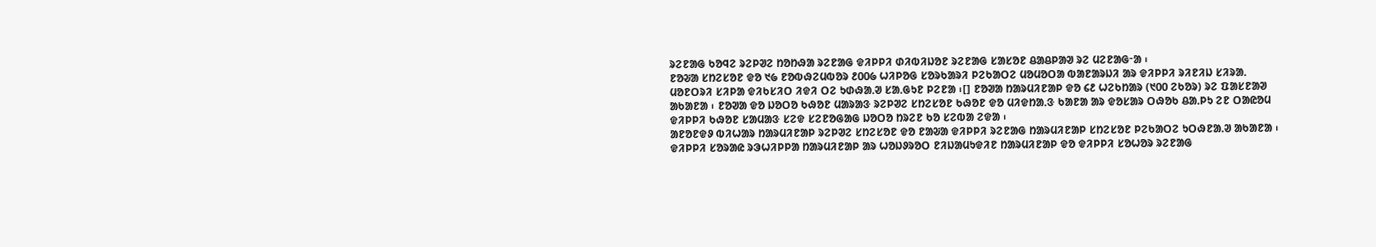ᱨᱮᱱᱟᱜ ᱠᱚᱧᱮ ᱨᱮᱞᱣᱮ ᱴᱚᱴᱷᱟ ᱨᱮᱱᱟᱜ ᱫᱤᱞᱞᱤ ᱰᱤᱵᱤᱡᱚᱱ ᱨᱮᱱᱟᱜ ᱥᱟᱥᱚᱱ ᱪᱟᱪᱞᱟᱣ ᱨᱮ ᱢᱮᱱᱟᱜᱼᱟ ᱾
ᱱᱚᱶᱟ ᱥᱴᱮᱥᱚᱱ ᱫᱚ ᱑᱙ ᱱᱚᱵᱷᱮᱢᱵᱚᱨ ᱒᱐᱐᱙ ᱦᱤᱞᱚᱜ ᱥᱚᱨᱠᱟᱨᱤ ᱞᱮᱠᱟᱛᱮ ᱢᱚᱢᱚᱛᱟ ᱵᱟᱱᱟᱨᱡᱤ ᱟᱨ ᱫᱤᱞᱞᱤ ᱨᱤᱱᱤᱡ ᱥᱤᱨᱟᱹ ᱢᱚᱱᱛᱨᱤ ᱥᱤᱞᱟ ᱫᱤᱠᱥᱤᱛ ᱤᱫᱤ ᱛᱮ ᱩᱰᱷᱟᱹᱣ ᱥᱟᱹᱜᱩᱱ ᱞᱮᱱᱟ ᱾[] ᱱᱚᱣᱟ ᱴᱟᱨᱢᱤᱱᱟᱞ ᱫᱚ ᱔᱒ ᱦᱮᱠᱴᱟᱨ (᱑᱐᱐ ᱮᱠᱚᱨ) ᱨᱮ ᱯᱟᱥᱱᱟᱣ ᱟᱠᱟᱱᱟ ᱾ ᱱᱚᱣᱟ ᱫᱚ ᱡᱚᱛᱚ ᱠᱷᱚᱱ ᱢᱟᱨᱟᱝ ᱨᱮᱞᱣᱮ ᱥᱴᱮᱥᱚᱱ ᱠᱷᱚᱱ ᱫᱚ ᱢᱤᱫᱴᱟᱹᱝ ᱠᱟᱱᱟ ᱟᱨ ᱫᱚᱥᱟᱨ ᱛᱷᱚᱠ ᱪᱟᱹᱞᱩ ᱮᱱ ᱛᱟᱭᱚᱢ ᱫᱤᱞᱞᱤ ᱠᱷᱚᱱ ᱥᱟᱢᱟᱝ ᱥᱮᱫ ᱥᱮᱱᱚᱜᱟᱜ ᱡᱚᱛᱚ ᱴᱨᱮᱱ ᱠᱚ ᱥᱮᱵᱟ ᱮᱫᱟ ᱾
ᱟᱱᱚᱱᱫᱽ ᱵᱤᱦᱟᱨ ᱴᱟᱨᱢᱤᱱᱟᱞ ᱨᱮᱞᱣᱮ ᱥᱴᱮᱥᱚᱱ ᱫᱚ ᱱᱟᱶᱟ ᱫᱤᱞᱞᱤ ᱨᱮᱱᱟᱜ ᱴᱟᱨᱢᱤᱱᱟᱞ ᱥᱴᱮᱥᱚᱱ ᱞᱮᱠᱟᱛᱮ ᱩᱛᱷᱱᱟᱹᱣ ᱟᱠᱟᱱᱟ ᱾
ᱫᱤᱞᱞᱤ ᱥᱚᱨᱟᱭ ᱨᱳᱦᱤᱞᱞᱟ ᱴᱟᱨᱢᱤᱱᱟᱞ ᱟᱨ ᱦᱚᱡᱽᱨᱚᱛ ᱱᱤᱡᱟᱢᱩᱫᱤᱱ ᱴᱟᱨᱢᱤᱱᱟᱞ ᱫᱚ ᱫᱤᱞᱞᱤ ᱥᱚᱦᱚᱨ ᱨᱮᱱᱟᱜ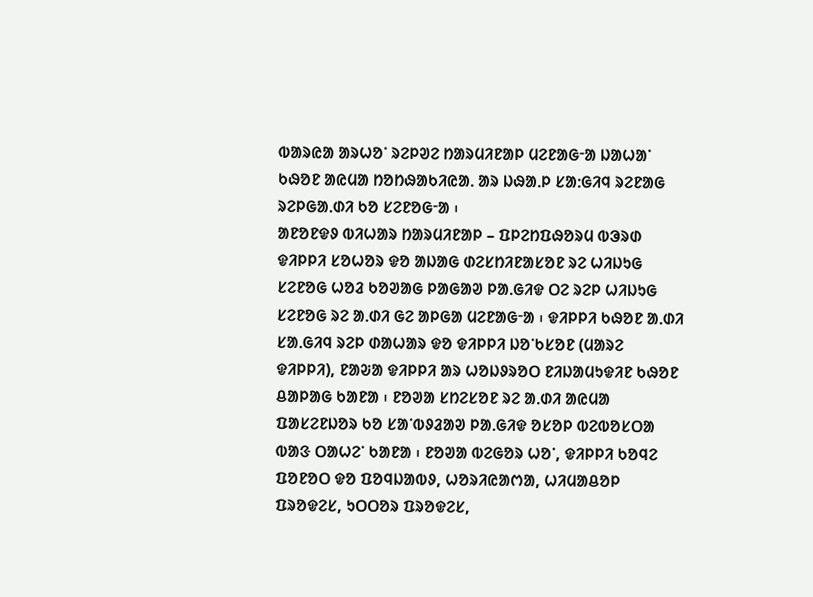ᱵᱟᱨᱭᱟ ᱟᱨᱦᱚᱸ ᱨᱮᱞᱣᱮ ᱴᱟᱨᱢᱤᱱᱟᱞ ᱢᱮᱱᱟᱜᱼᱟ ᱡᱟᱦᱟᱸ ᱠᱷᱚᱱ ᱟᱭᱢᱟ ᱴᱚᱴᱷᱟᱠᱤᱭᱟᱹ ᱟᱨ ᱡᱷᱟᱹᱞ ᱥᱟᱺᱜᱤᱧ ᱨᱮᱱᱟᱜ ᱨᱮᱞᱜᱟᱹᱰᱤ ᱠᱚ ᱥᱮᱱᱚᱜᱼᱟ ᱾
ᱟᱱᱚᱱᱫᱽ ᱵᱤᱦᱟᱨ ᱴᱟᱨᱢᱤᱱᱟᱞ – ᱯᱞᱮᱴᱯᱷᱚᱨᱢ ᱵᱳᱨᱰ
ᱫᱤᱞᱞᱤ ᱥᱚᱦᱚᱨ ᱫᱚ ᱟᱡᱟᱜ ᱰᱮᱥᱴᱤᱱᱟᱥᱚᱱ ᱨᱮ ᱦᱤᱡᱩᱜ ᱥᱮᱱᱚᱜ ᱦᱚᱲ ᱠᱚᱣᱟᱜ ᱞᱟᱜᱟᱣ ᱞᱟᱹᱜᱤᱫ ᱛᱮ ᱨᱮᱞ ᱦᱤᱡᱩᱜ ᱥᱮᱱᱚᱜ ᱨᱮ ᱟᱹᱰᱤ ᱜᱮ ᱟᱞᱜᱟ ᱢᱮᱱᱟᱜᱼᱟ ᱾ ᱫᱤᱞᱞᱤ ᱠᱷᱚᱱ ᱟᱹᱰᱤ ᱥᱟᱹᱜᱤᱧ ᱨᱮᱞ ᱰᱟᱦᱟᱨ ᱫᱚ ᱫᱤᱞᱞᱤ ᱡᱚᱸᱠᱥᱚᱱ (ᱢᱟᱨᱮ ᱫᱤᱞᱞᱤ), ᱱᱟᱶᱟ ᱫᱤᱞᱞᱤ ᱟᱨ ᱦᱚᱡᱽᱨᱚᱛ ᱱᱤᱡᱟᱢᱩᱫᱤᱱ ᱠᱷᱚᱱ ᱪᱟᱞᱟᱜ ᱠᱟᱱᱟ ᱾ ᱱᱚᱣᱟ ᱥᱴᱮᱥᱚᱱ ᱨᱮ ᱟᱹᱰᱤ ᱟᱭᱢᱟ ᱯᱟᱥᱮᱱᱡᱚᱨ ᱠᱚ ᱥᱟᱸᱵᱽᱲᱟᱣ ᱞᱟᱹᱜᱤᱫ ᱚᱥᱚᱞ ᱵᱮᱵᱚᱥᱛᱟ ᱵᱟᱝ ᱛᱟᱦᱮᱸ ᱠᱟᱱᱟ ᱾ ᱱᱚᱣᱟ ᱵᱮᱜᱚᱨ ᱦᱚᱸ, ᱫᱤᱞᱞᱤ ᱠᱚᱧᱮ ᱯᱚᱱᱚᱛ ᱫᱚ ᱯᱚᱧᱡᱟᱵᱽ, ᱦᱚᱨᱤᱭᱟᱬᱟ, ᱦᱤᱢᱟᱪᱚᱞ ᱯᱨᱚᱫᱮᱥ, ᱩᱛᱛᱚᱨ ᱯᱨᱚᱫᱮᱥ,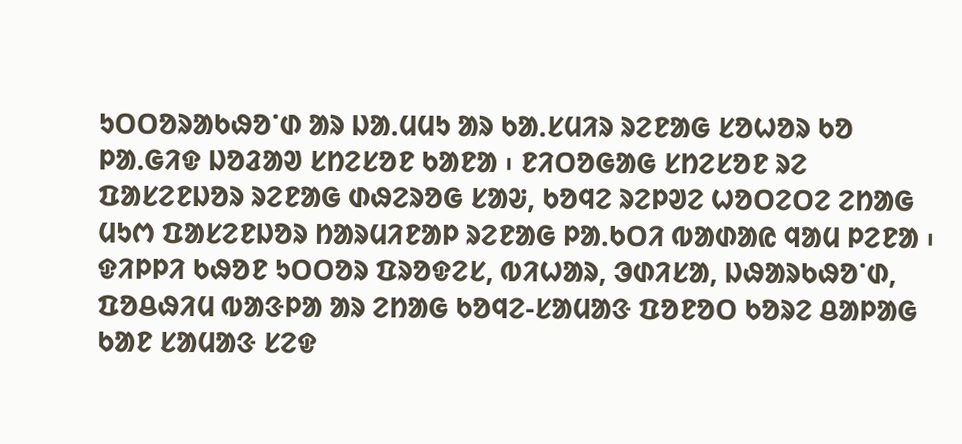ᱩᱛᱛᱚᱨᱟᱠᱷᱚᱸᱰ ᱟᱨ ᱡᱟᱹᱢᱢᱩ ᱟᱨ ᱠᱟᱹᱥᱢᱤᱨ ᱨᱮᱱᱟᱜ ᱥᱚᱦᱚᱨ ᱠᱚ ᱞᱟᱹᱜᱤᱫ ᱡᱚᱲᱟᱣ ᱥᱴᱮᱥᱚᱱ ᱠᱟᱱᱟ ᱾ ᱱᱤᱛᱚᱜᱟᱜ ᱥᱴᱮᱥᱚᱱ ᱨᱮ ᱯᱟᱥᱮᱱᱡᱚᱨ ᱨᱮᱱᱟᱜ ᱰᱷᱮᱨᱚᱜ ᱥᱟᱶ, ᱠᱚᱧᱮ ᱨᱮᱞᱣᱮ ᱦᱚᱛᱮᱛᱮ ᱮᱴᱟᱜ ᱢᱩᱬ ᱯᱟᱥᱮᱱᱡᱚᱨ ᱴᱟᱨᱢᱤᱱᱟᱞ ᱨᱮᱱᱟᱜ ᱞᱟᱹᱠᱛᱤ ᱵᱟᱰᱟᱭ ᱧᱟᱢ ᱞᱮᱱᱟ ᱾ ᱫᱤᱞᱞᱤ ᱠᱷᱚᱱ ᱩᱛᱛᱚᱨ ᱯᱨᱚᱫᱮᱥ, ᱵᱤᱦᱟᱨ, ᱳᱰᱤᱥᱟ, ᱡᱷᱟᱨᱠᱷᱚᱸᱰ, ᱯᱚᱪᱷᱤᱢ ᱵᱟᱝᱞᱟ ᱟᱨ ᱮᱴᱟᱜ ᱠᱚᱧᱮ-ᱥᱟᱢᱟᱝ ᱯᱚᱱᱚᱛ ᱠᱚᱨᱮ ᱪᱟᱞᱟᱜ ᱠᱟᱱ ᱥᱟᱢᱟᱝ ᱥᱮᱫ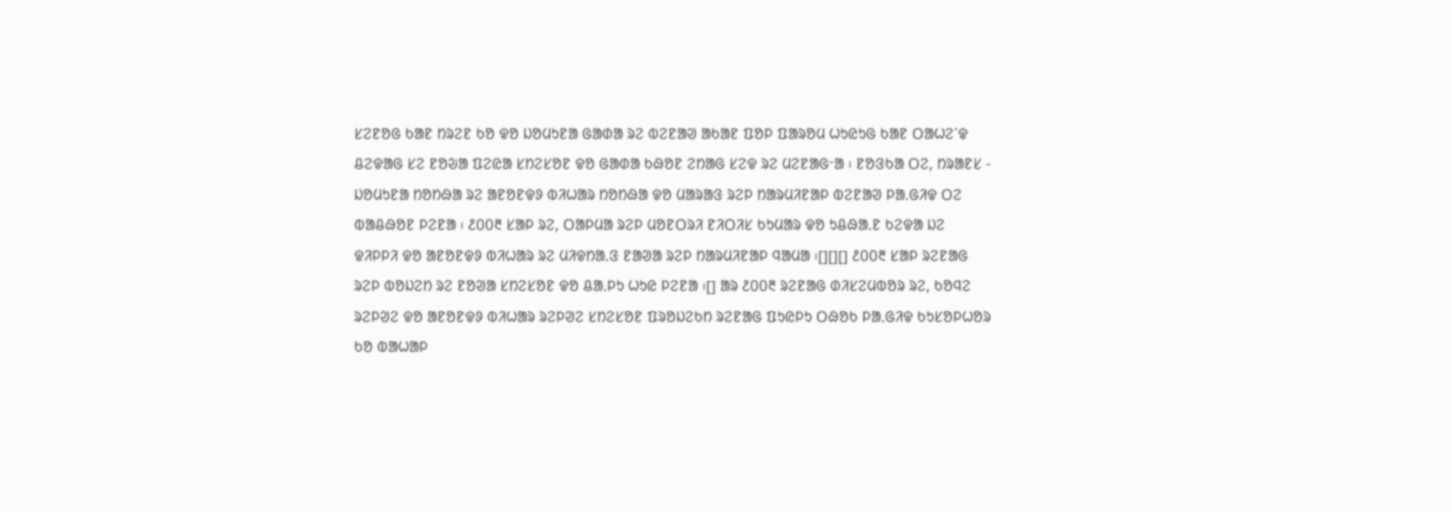ᱥᱮᱱᱚᱜ ᱠᱟᱱ ᱴᱨᱮᱱ ᱠᱚ ᱫᱚ ᱡᱚᱢᱩᱱᱟ ᱜᱟᱰᱟ ᱨᱮ ᱵᱮᱱᱟᱣ ᱟᱠᱟᱱ ᱯᱚᱞ ᱯᱟᱨᱚᱢ ᱦᱩᱭᱩᱜ ᱠᱟᱱ ᱛᱟᱦᱮᱸᱫ ᱪᱮᱫᱟᱜ ᱥᱮ ᱱᱚᱶᱟ ᱯᱮᱭᱟ ᱥᱴᱮᱥᱚᱱ ᱫᱚ ᱜᱟᱰᱟ ᱠᱷᱚᱱ ᱮᱴᱟᱜ ᱥᱮᱫ ᱨᱮ ᱢᱮᱱᱟᱜᱼᱟ ᱾ ᱱᱚᱝᱠᱟ ᱛᱮ, ᱴᱨᱟᱱᱥ - ᱡᱚᱢᱩᱱᱟ ᱴᱚᱴᱷᱟ ᱨᱮ ᱟᱱᱚᱱᱫᱽ ᱵᱤᱦᱟᱨ ᱴᱚᱴᱷᱟ ᱫᱚ ᱢᱟᱨᱟᱝ ᱨᱮᱞ ᱴᱟᱨᱢᱤᱱᱟᱞ ᱵᱮᱱᱟᱣ ᱞᱟᱹᱜᱤᱫ ᱛᱮ ᱵᱟᱪᱷᱚᱱ ᱞᱮᱱᱟ ᱾ ᱒᱐᱐᱓ ᱥᱟᱞ ᱨᱮ, ᱛᱟᱞᱢᱟ ᱨᱮᱞ ᱢᱚᱱᱛᱨᱤ ᱱᱤᱛᱤᱥ ᱠᱩᱢᱟᱨ ᱫᱚ ᱩᱪᱷᱟᱹᱱ ᱠᱮᱫᱟ ᱡᱮ ᱫᱤᱞᱞᱤ ᱫᱚ ᱟᱱᱚᱱᱫᱽ ᱵᱤᱦᱟᱨ ᱨᱮ ᱢᱤᱫᱴᱟᱹᱝ ᱱᱟᱣᱟ ᱨᱮᱞ ᱴᱟᱨᱢᱤᱱᱟᱞ ᱧᱟᱢᱟ ᱾[][][] ᱒᱐᱐᱓ ᱥᱟᱞ ᱨᱮᱱᱟᱜ ᱨᱮᱞ ᱵᱚᱡᱮᱴ ᱨᱮ ᱱᱚᱣᱟ ᱥᱴᱮᱥᱚᱱ ᱫᱚ ᱪᱟᱹᱞᱩ ᱦᱩᱭ ᱞᱮᱱᱟ ᱾[] ᱟᱨ ᱒᱐᱐᱓ ᱨᱮᱱᱟᱜ ᱰᱤᱥᱮᱢᱵᱚᱨ ᱨᱮ, ᱠᱚᱧᱮ ᱨᱮᱞᱣᱮ ᱫᱚ ᱟᱱᱚᱱᱫᱽ ᱵᱤᱦᱟᱨ ᱨᱮᱞᱣᱮ ᱥᱴᱮᱥᱚᱱ ᱯᱨᱚᱡᱮᱠᱴ ᱨᱮᱱᱟᱜ ᱯᱩᱭᱞᱩ ᱛᱷᱚᱠ ᱞᱟᱹᱜᱤᱫ ᱠᱩᱥᱚᱞᱦᱚᱨ ᱠᱚ ᱵᱟᱦᱟᱞ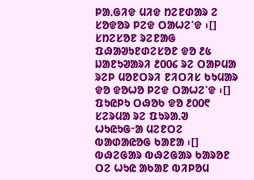ᱞᱟᱹᱜᱤᱫ ᱢᱤᱫ ᱴᱮᱱᱰᱟᱨ ᱮ ᱥᱚᱫᱚᱨ ᱞᱮᱫ ᱛᱟᱦᱮᱸᱫ ᱾[] ᱥᱴᱮᱥᱚᱱ ᱨᱮᱱᱟᱜ ᱯᱷᱟᱣᱩᱱᱰᱮᱥᱚᱱ ᱫᱚ ᱒᱕ ᱡᱟᱱᱩᱣᱟᱨᱤ ᱒᱐᱐᱔ ᱨᱮ ᱛᱟᱞᱢᱟ ᱨᱮᱞ ᱢᱚᱱᱛᱨᱤ ᱱᱤᱛᱤᱥ ᱠᱩᱢᱟᱨ ᱫᱚ ᱫᱚᱦᱚ ᱞᱮᱫ ᱛᱟᱦᱮᱸᱫ ᱾[] ᱯᱩᱭᱞᱩ ᱛᱷᱚᱠ ᱫᱚ ᱒᱐᱐᱖ ᱥᱮᱨᱢᱟ ᱨᱮ ᱯᱩᱨᱟᱹᱣ ᱦᱩᱭᱩᱜᱼᱟ ᱢᱮᱱᱛᱮ ᱵᱟᱰᱟᱭᱚᱜ ᱠᱟᱱᱟ ᱾[]
ᱵᱷᱮᱜᱟᱨ ᱵᱷᱮᱜᱟᱨ ᱠᱟᱨᱚᱱ ᱛᱮ ᱦᱩᱭ ᱟᱠᱟᱱ ᱵᱤᱞᱚᱢ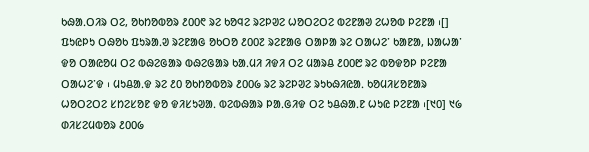ᱠᱷᱟᱹᱛᱤᱨ ᱛᱮ, ᱚᱠᱴᱚᱵᱚᱨ ᱒᱐᱐᱖ ᱨᱮ ᱠᱚᱧᱮ ᱨᱮᱞᱣᱮ ᱦᱚᱛᱮᱛᱮ ᱵᱮᱱᱟᱣ ᱮᱦᱚᱵ ᱞᱮᱱᱟ ᱾[] ᱯᱩᱭᱞᱩ ᱛᱷᱚᱠ ᱯᱩᱨᱟᱹᱣ ᱨᱮᱱᱟᱜ ᱚᱠᱛᱚ ᱒᱐᱐᱗ ᱨᱮᱱᱟᱜ ᱛᱟᱞᱟ ᱨᱮ ᱛᱟᱦᱮᱸ ᱠᱟᱱᱟ, ᱡᱟᱦᱟᱸ ᱫᱚ ᱛᱟᱭᱚᱢ ᱛᱮ ᱵᱷᱮᱜᱟᱨ ᱵᱷᱮᱜᱟᱨ ᱠᱟᱹᱢᱤ ᱤᱫᱤ ᱛᱮ ᱢᱟᱨᱪ ᱒᱐᱐᱘ ᱨᱮ ᱵᱚᱫᱚᱞ ᱞᱮᱱᱟ ᱛᱟᱦᱮᱸᱫ ᱾ ᱢᱩᱪᱟᱹᱫ ᱨᱮ ᱒᱐ ᱚᱠᱴᱚᱵᱚᱨ ᱒᱐᱐᱙ ᱨᱮ ᱨᱮᱞᱣᱮ ᱨᱩᱠᱷᱤᱭᱟᱹ ᱠᱚᱢᱤᱥᱚᱱᱟᱨ ᱦᱚᱛᱮᱛᱮ ᱥᱴᱮᱥᱚᱱ ᱫᱚ ᱫᱤᱥᱩᱣᱟᱹ ᱵᱮᱵᱷᱟᱨ ᱞᱟᱹᱜᱤᱫ ᱛᱮ ᱩᱪᱷᱟᱹᱱ ᱦᱩᱭ ᱞᱮᱱᱟ ᱾[᱑᱐] ᱑᱙ ᱰᱤᱥᱮᱢᱵᱚᱨ ᱒᱐᱐᱙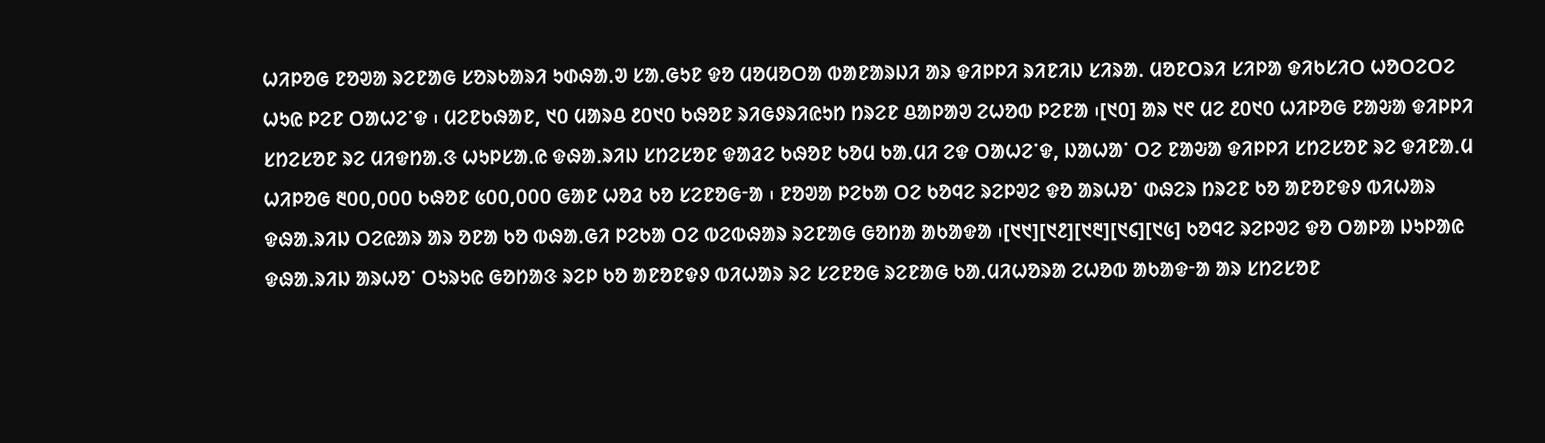ᱦᱤᱞᱚᱜ ᱱᱚᱣᱟ ᱨᱮᱱᱟᱜ ᱥᱚᱨᱠᱟᱨᱤ ᱩᱰᱷᱟᱹᱣ ᱥᱟᱹᱜᱩᱱ ᱫᱚ ᱢᱚᱢᱚᱛᱟ ᱵᱟᱱᱟᱨᱡᱤ ᱟᱨ ᱫᱤᱞᱞᱤ ᱨᱤᱱᱤᱡ ᱥᱤᱨᱟᱹ ᱢᱚᱱᱛᱨᱤ ᱥᱤᱞᱟ ᱫᱤᱠᱥᱤᱛ ᱦᱚᱛᱮᱛᱮ ᱦᱩᱭ ᱞᱮᱱ ᱛᱟᱦᱮᱸᱫ ᱾ ᱢᱮᱱᱠᱷᱟᱱ, ᱑᱐ ᱢᱟᱨᱪ ᱒᱐᱑᱐ ᱠᱷᱚᱱ ᱨᱤᱜᱽᱨᱤᱭᱩᱴ ᱴᱨᱮᱱ ᱪᱟᱞᱟᱣ ᱮᱦᱚᱵ ᱞᱮᱱᱟ ᱾[᱑᱐] ᱟᱨ ᱑᱖ ᱢᱮ ᱒᱐᱑᱐ ᱦᱤᱞᱚᱜ ᱱᱟᱶᱟ ᱫᱤᱞᱞᱤ ᱥᱴᱮᱥᱚᱱ ᱨᱮ ᱢᱤᱫᱴᱟᱹᱝ ᱦᱩᱞᱥᱟᱹᱭ ᱫᱷᱟᱹᱨᱤᱡ ᱥᱴᱮᱥᱚᱱ ᱫᱟᱲᱮ ᱠᱷᱚᱱ ᱠᱚᱢ ᱠᱟᱹᱢᱤ ᱮᱫ ᱛᱟᱦᱮᱸᱫ, ᱡᱟᱦᱟᱸ ᱛᱮ ᱱᱟᱶᱟ ᱫᱤᱞᱞᱤ ᱥᱴᱮᱥᱚᱱ ᱨᱮ ᱫᱤᱱᱟᱹᱢ ᱦᱤᱞᱚᱜ ᱓᱐᱐,᱐᱐᱐ ᱠᱷᱚᱱ ᱕᱐᱐,᱐᱐᱐ ᱜᱟᱱ ᱦᱚᱲ ᱠᱚ ᱥᱮᱱᱚᱜᱼᱟ ᱾ ᱱᱚᱣᱟ ᱞᱮᱠᱟ ᱛᱮ ᱠᱚᱧᱮ ᱨᱮᱞᱣᱮ ᱫᱚ ᱟᱨᱦᱚᱸ ᱰᱷᱮᱨ ᱴᱨᱮᱱ ᱠᱚ ᱟᱱᱚᱱᱫᱽ ᱵᱤᱦᱟᱨ ᱫᱷᱟᱹᱨᱤᱡ ᱛᱮᱭᱟᱨ ᱟᱨ ᱚᱱᱟ ᱠᱚ ᱵᱷᱟᱹᱜᱤ ᱞᱮᱠᱟ ᱛᱮ ᱵᱮᱵᱷᱟᱨ ᱨᱮᱱᱟᱜ ᱜᱚᱴᱟ ᱟᱠᱟᱫᱟ ᱾[᱑᱑][᱑᱒][᱑᱓][᱑᱔][᱑᱕] ᱠᱚᱧᱮ ᱨᱮᱞᱣᱮ ᱫᱚ ᱛᱟᱞᱟ ᱡᱩᱞᱟᱭ ᱫᱷᱟᱹᱨᱤᱡ ᱟᱨᱦᱚᱸ ᱛᱩᱨᱩᱭ ᱜᱚᱴᱟᱝ ᱨᱮᱞ ᱠᱚ ᱟᱱᱚᱱᱫᱽ ᱵᱤᱦᱟᱨ ᱨᱮ ᱥᱮᱱᱚᱜ ᱨᱮᱱᱟᱜ ᱠᱟᱹᱢᱤᱦᱚᱨᱟ ᱮᱦᱚᱵ ᱟᱠᱟᱫᱼᱟ ᱟᱨ ᱥᱴᱮᱥᱚᱱ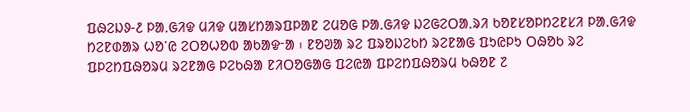ᱯᱷᱮᱡᱽ-᱒ ᱞᱟᱹᱜᱤᱫ ᱢᱤᱫ ᱢᱟᱥᱴᱟᱨᱯᱞᱟᱱ ᱮᱢᱚᱜ ᱞᱟᱹᱜᱤᱫ ᱡᱮᱜᱮᱛᱟᱹᱨᱤ ᱠᱚᱱᱥᱚᱞᱴᱮᱱᱥᱤ ᱞᱟᱹᱜᱤᱫ ᱴᱮᱱᱰᱟᱨ ᱦᱚᱸᱭ ᱮᱛᱚᱦᱚᱵ ᱟᱠᱟᱫᱼᱟ ᱾ ᱱᱚᱣᱟ ᱨᱮ ᱯᱨᱚᱡᱮᱠᱴ ᱨᱮᱱᱟᱜ ᱯᱩᱭᱞᱩ ᱛᱷᱚᱠ ᱨᱮ ᱯᱞᱮᱴᱯᱷᱚᱨᱢ ᱨᱮᱱᱟᱜ ᱞᱮᱠᱷᱟ ᱱᱤᱛᱚᱜᱟᱜ ᱯᱮᱭᱟ ᱯᱞᱮᱴᱯᱷᱚᱨᱢ ᱠᱷᱚᱱ ᱗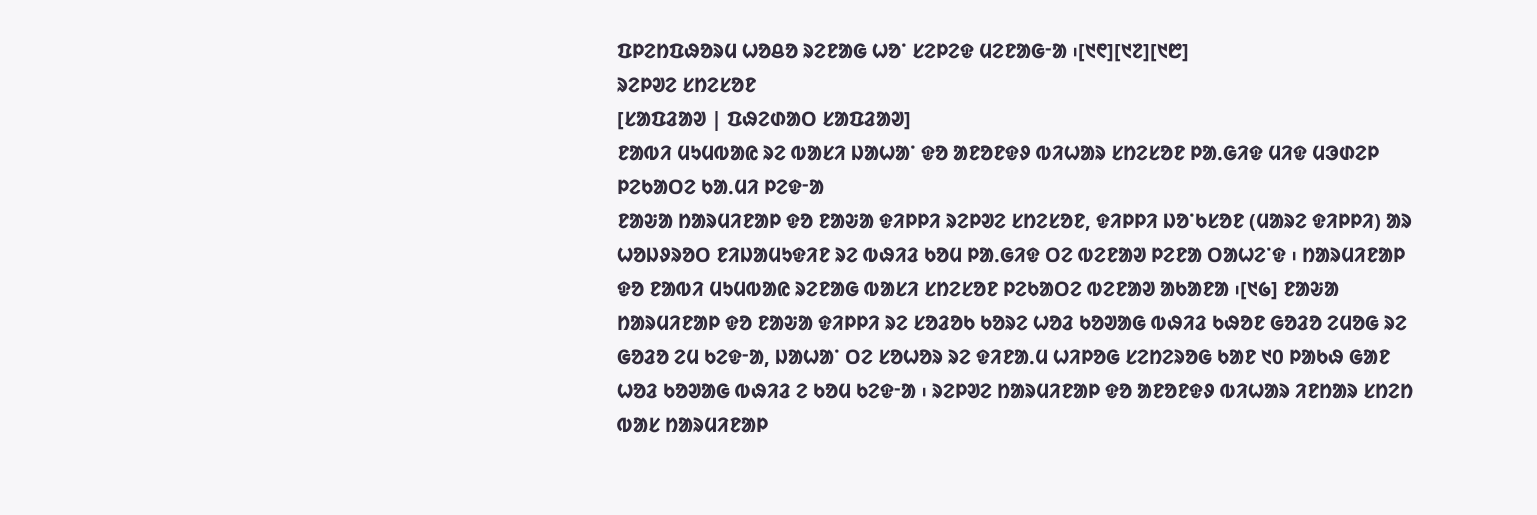ᱯᱞᱮᱴᱯᱷᱚᱨᱢ ᱦᱚᱪᱚ ᱨᱮᱱᱟᱜ ᱦᱚᱸ ᱥᱮᱞᱮᱫ ᱢᱮᱱᱟᱜᱼᱟ ᱾[᱑᱖][᱑᱗][᱑᱘]
ᱨᱮᱞᱣᱮ ᱥᱴᱮᱥᱚᱱ
[ᱥᱟᱯᱲᱟᱣ | ᱯᱷᱮᱰᱟᱛ ᱥᱟᱯᱲᱟᱣ]
ᱱᱟᱵᱤ ᱢᱩᱢᱵᱟᱭ ᱨᱮ ᱵᱟᱥᱤ ᱡᱟᱦᱟᱸ ᱫᱚ ᱟᱱᱚᱱᱫᱽ ᱵᱤᱦᱟᱨ ᱥᱴᱮᱥᱚᱱ ᱞᱟᱹᱜᱤᱫ ᱢᱤᱫ ᱢᱳᱰᱮᱞ ᱞᱮᱠᱟᱛᱮ ᱠᱟᱹᱢᱤ ᱞᱮᱫᱼᱟ
ᱱᱟᱶᱟ ᱴᱟᱨᱢᱤᱱᱟᱞ ᱫᱚ ᱱᱟᱶᱟ ᱫᱤᱞᱞᱤ ᱨᱮᱞᱣᱮ ᱥᱴᱮᱥᱚᱱ, ᱫᱤᱞᱞᱤ ᱡᱚᱸᱠᱥᱚᱱ (ᱢᱟᱨᱮ ᱫᱤᱞᱞᱤ) ᱟᱨ ᱦᱚᱡᱽᱨᱚᱛ ᱱᱤᱡᱟᱢᱩᱫᱤᱱ ᱨᱮ ᱵᱷᱤᱲ ᱠᱚᱢ ᱞᱟᱹᱜᱤᱫ ᱛᱮ ᱵᱮᱱᱟᱣ ᱞᱮᱱᱟ ᱛᱟᱦᱮᱸᱫ ᱾ ᱴᱟᱨᱢᱤᱱᱟᱞ ᱫᱚ ᱱᱟᱵᱤ ᱢᱩᱢᱵᱟᱭ ᱨᱮᱱᱟᱜ ᱵᱟᱥᱤ ᱥᱴᱮᱥᱚᱱ ᱞᱮᱠᱟᱛᱮ ᱵᱮᱱᱟᱣ ᱟᱠᱟᱱᱟ ᱾[᱑᱙] ᱱᱟᱶᱟ ᱴᱟᱨᱢᱤᱱᱟᱞ ᱫᱚ ᱱᱟᱶᱟ ᱫᱤᱞᱞᱤ ᱨᱮ ᱥᱚᱲᱚᱠ ᱠᱚᱨᱮ ᱦᱚᱲ ᱠᱚᱣᱟᱜ ᱵᱷᱤᱲ ᱠᱷᱚᱱ ᱜᱚᱲᱚ ᱮᱢᱚᱜ ᱨᱮ ᱜᱚᱲᱚ ᱮᱢ ᱠᱮᱫᱼᱟ, ᱡᱟᱦᱟᱸ ᱛᱮ ᱥᱚᱦᱚᱨ ᱨᱮ ᱫᱤᱱᱟᱹᱢ ᱦᱤᱞᱚᱜ ᱥᱮᱴᱮᱨᱚᱜ ᱠᱟᱱ ᱑᱐ ᱞᱟᱠᱷ ᱜᱟᱱ ᱦᱚᱲ ᱠᱚᱣᱟᱜ ᱵᱷᱤᱲ ᱮ ᱠᱚᱢ ᱠᱮᱫᱼᱟ ᱾ ᱨᱮᱞᱣᱮ ᱴᱟᱨᱢᱤᱱᱟᱞ ᱫᱚ ᱟᱱᱚᱱᱫᱽ ᱵᱤᱦᱟᱨ ᱤᱱᱴᱟᱨ ᱥᱴᱮᱴ ᱵᱟᱥ ᱴᱟᱨᱢᱤᱱᱟᱞ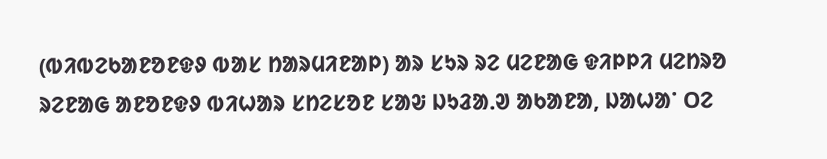(ᱵᱤᱵᱮᱠᱟᱱᱚᱱᱫᱽ ᱵᱟᱥ ᱴᱟᱨᱢᱤᱱᱟᱞ) ᱟᱨ ᱥᱩᱨ ᱨᱮ ᱢᱮᱱᱟᱜ ᱫᱤᱞᱞᱤ ᱢᱮᱴᱨᱚ ᱨᱮᱱᱟᱜ ᱟᱱᱚᱱᱫᱽ ᱵᱤᱦᱟᱨ ᱥᱴᱮᱥᱚᱱ ᱥᱟᱶ ᱡᱩᱲᱟᱹᱣ ᱟᱠᱟᱱᱟ, ᱡᱟᱦᱟᱸ ᱛᱮ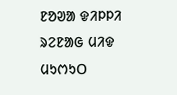ᱱᱚᱣᱟ ᱫᱤᱞᱞᱤ ᱨᱮᱱᱟᱜ ᱢᱤᱫ ᱢᱩᱬᱩᱛ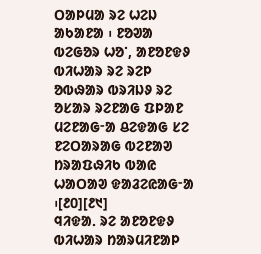ᱛᱟᱞᱢᱟ ᱨᱮ ᱦᱮᱡ ᱟᱠᱟᱱᱟ ᱾ ᱱᱚᱣᱟ ᱵᱮᱜᱚᱨ ᱦᱚᱸ, ᱟᱱᱚᱱᱫᱽ ᱵᱤᱦᱟᱨ ᱨᱮ ᱨᱮᱞ ᱚᱵᱷᱟᱨ ᱵᱨᱤᱡᱽ ᱨᱮ ᱚᱥᱟᱨ ᱨᱮᱱᱟᱜ ᱯᱞᱟᱱ ᱢᱮᱱᱟᱜᱼᱟ ᱪᱮᱫᱟᱜ ᱥᱮ ᱱᱮᱛᱟᱨᱟᱜ ᱵᱮᱱᱟᱣ ᱴᱨᱟᱯᱷᱤᱠ ᱵᱟᱭ ᱦᱟᱛᱟᱣ ᱫᱟᱲᱮᱭᱟᱜᱼᱟ ᱾[᱒᱐][᱒᱑]
ᱧᱤᱫᱟᱹ ᱨᱮ ᱟᱱᱚᱱᱫᱽ ᱵᱤᱦᱟᱨ ᱴᱟᱨᱢᱤᱱᱟᱞ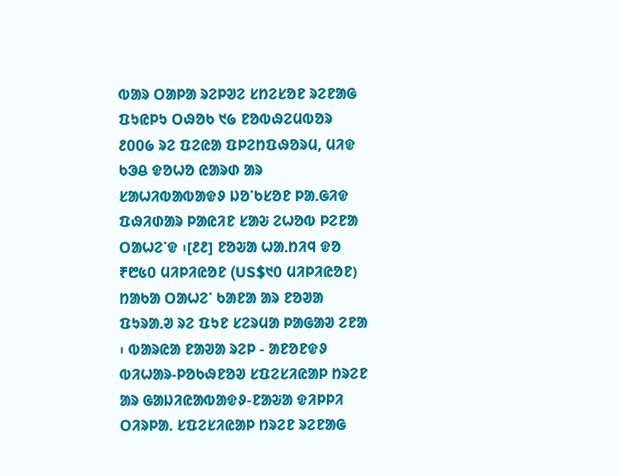ᱵᱟᱨ ᱛᱟᱞᱟ ᱨᱮᱞᱣᱮ ᱥᱴᱮᱥᱚᱱ ᱨᱮᱱᱟᱜ ᱯᱩᱭᱞᱩ ᱛᱷᱚᱠ ᱑᱙ ᱱᱚᱵᱷᱮᱢᱵᱚᱨ ᱒᱐᱐᱙ ᱨᱮ ᱯᱮᱭᱟ ᱯᱞᱮᱴᱯᱷᱚᱨᱢ, ᱢᱤᱫ ᱠᱳᱪ ᱫᱚᱦᱚ ᱭᱟᱨᱰ ᱟᱨ ᱥᱟᱦᱤᱵᱟᱵᱟᱫᱽ ᱡᱚᱸᱠᱥᱚᱱ ᱞᱟᱹᱜᱤᱫ ᱯᱷᱤᱰᱟᱨ ᱞᱟᱭᱤᱱ ᱥᱟᱶ ᱮᱦᱚᱵ ᱞᱮᱱᱟ ᱛᱟᱦᱮᱸᱫ ᱾[᱒᱒] ᱱᱚᱶᱟ ᱦᱟᱹᱴᱤᱧ ᱫᱚ ₹᱘᱕᱐ ᱢᱤᱞᱤᱭᱚᱱ (US$᱑᱐ ᱢᱤᱞᱤᱭᱚᱱ) ᱴᱟᱠᱟ ᱛᱟᱦᱮᱸ ᱠᱟᱱᱟ ᱟᱨ ᱱᱚᱣᱟ ᱯᱩᱨᱟᱹᱣ ᱨᱮ ᱯᱩᱱ ᱥᱮᱨᱢᱟ ᱞᱟᱜᱟᱣ ᱮᱱᱟ ᱾ ᱵᱟᱨᱭᱟ ᱱᱟᱣᱟ ᱨᱮᱞ - ᱟᱱᱚᱱᱫᱽ ᱵᱤᱦᱟᱨ-ᱞᱚᱠᱷᱱᱚᱣ ᱥᱯᱮᱥᱤᱭᱟᱞ ᱴᱨᱮᱱ ᱟᱨ ᱜᱟᱡᱤᱭᱟᱵᱟᱫᱽ-ᱱᱟᱶᱟ ᱫᱤᱞᱞᱤ ᱛᱤᱨᱞᱟᱹ ᱥᱯᱮᱥᱤᱭᱟᱞ ᱴᱨᱮᱱ ᱨᱮᱱᱟᱜ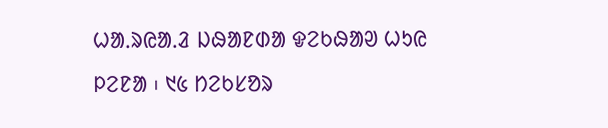ᱦᱟᱹᱨᱭᱟᱹᱲ ᱡᱷᱟᱱᱰᱟ ᱫᱮᱠᱷᱟᱣ ᱦᱩᱭ ᱞᱮᱱᱟ ᱾ ᱑᱕ ᱴᱮᱠᱥᱚᱨ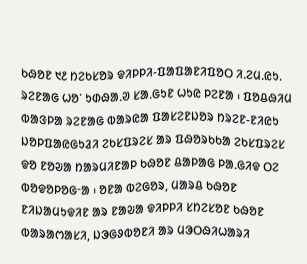ᱠᱷᱚᱱ ᱑᱒ ᱴᱮᱠᱥᱚᱨ ᱫᱤᱞᱞᱤ-ᱯᱟᱯᱟᱱᱤᱯᱚᱛ ᱤ.ᱮᱢ.ᱭᱩ. ᱨᱮᱱᱟᱜ ᱦᱚᱸ ᱩᱰᱷᱟᱹᱣ ᱥᱟᱹᱜᱩᱱ ᱦᱩᱭ ᱞᱮᱱᱟ ᱾ ᱯᱚᱪᱷᱤᱢ ᱵᱟᱝᱞᱟ ᱨᱮᱱᱟᱜ ᱵᱟᱨᱭᱟ ᱯᱟᱥᱮᱱᱡᱚᱨ ᱴᱨᱮᱱ-ᱱᱤᱭᱩ ᱡᱚᱞᱯᱟᱭᱜᱩᱲᱤ ᱮᱠᱥᱯᱨᱮᱥ ᱟᱨ ᱯᱷᱚᱨᱠᱠᱟ ᱮᱠᱥᱯᱨᱮᱥ ᱫᱚ ᱱᱚᱶᱟ ᱴᱟᱨᱢᱤᱱᱟᱞ ᱠᱷᱚᱱ ᱪᱟᱞᱟᱜ ᱞᱟᱹᱜᱤᱫ ᱛᱮ ᱵᱚᱫᱚᱞᱚᱜᱼᱟ ᱾ ᱚᱱᱟ ᱵᱮᱜᱚᱨ, ᱢᱟᱨᱪ ᱠᱷᱚᱱ ᱱᱤᱡᱟᱢᱩᱫᱤᱱ ᱟᱨ ᱱᱟᱶᱟ ᱫᱤᱞᱞᱤ ᱥᱴᱮᱥᱚᱱ ᱠᱷᱚᱱ ᱵᱟᱨᱟᱬᱟᱥᱤ, ᱡᱳᱜᱽᱵᱚᱱᱤ ᱟᱨ ᱢᱳᱛᱷᱤᱦᱟᱨᱤ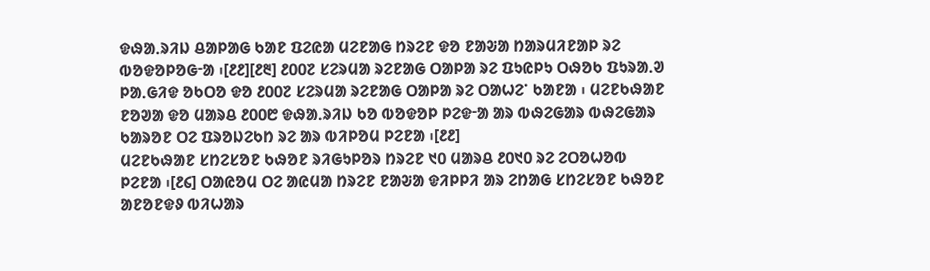ᱫᱷᱟᱹᱨᱤᱡ ᱪᱟᱞᱟᱜ ᱠᱟᱱ ᱯᱮᱭᱟ ᱢᱮᱱᱟᱜ ᱴᱨᱮᱱ ᱫᱚ ᱱᱟᱶᱟ ᱴᱟᱨᱢᱤᱱᱟᱞ ᱨᱮ ᱵᱚᱫᱚᱞᱚᱜᱼᱟ ᱾[᱒᱒][᱒᱓] ᱒᱐᱐᱗ ᱥᱮᱨᱢᱟ ᱨᱮᱱᱟᱜ ᱛᱟᱞᱟ ᱨᱮ ᱯᱩᱭᱞᱩ ᱛᱷᱚᱠ ᱯᱩᱨᱟᱹᱣ ᱞᱟᱹᱜᱤᱫ ᱚᱠᱛᱚ ᱫᱚ ᱒᱐᱐᱗ ᱥᱮᱨᱢᱟ ᱨᱮᱱᱟᱜ ᱛᱟᱞᱟ ᱨᱮ ᱛᱟᱦᱮᱸ ᱠᱟᱱᱟ ᱾ ᱢᱮᱱᱠᱷᱟᱱ ᱱᱚᱣᱟ ᱫᱚ ᱢᱟᱨᱪ ᱒᱐᱐᱘ ᱫᱷᱟᱹᱨᱤᱡ ᱠᱚ ᱵᱚᱫᱚᱞ ᱞᱮᱫᱼᱟ ᱟᱨ ᱵᱷᱮᱜᱟᱨ ᱵᱷᱮᱜᱟᱨ ᱠᱟᱨᱚᱱ ᱛᱮ ᱯᱨᱚᱡᱮᱠᱴ ᱨᱮ ᱟᱨ ᱵᱤᱞᱚᱢ ᱞᱮᱱᱟ ᱾[᱒᱒]
ᱢᱮᱱᱠᱷᱟᱱ ᱥᱴᱮᱥᱚᱱ ᱠᱷᱚᱱ ᱨᱤᱜᱩᱞᱚᱨ ᱴᱨᱮᱱ ᱑᱐ ᱢᱟᱨᱪ ᱒᱐᱑᱐ ᱨᱮ ᱮᱛᱚᱦᱚᱵ ᱞᱮᱱᱟ ᱾[᱒᱔] ᱛᱟᱭᱚᱢ ᱛᱮ ᱟᱭᱢᱟ ᱴᱨᱮᱱ ᱱᱟᱶᱟ ᱫᱤᱞᱞᱤ ᱟᱨ ᱮᱴᱟᱜ ᱥᱴᱮᱥᱚᱱ ᱠᱷᱚᱱ ᱟᱱᱚᱱᱫᱽ ᱵᱤᱦᱟᱨ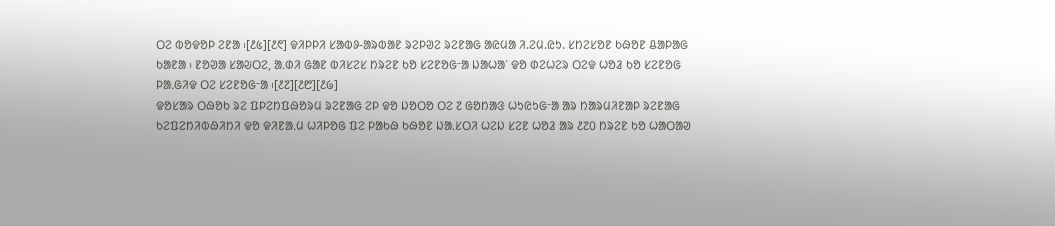ᱛᱮ ᱵᱚᱫᱚᱞ ᱮᱱᱟ ᱾[᱒᱕][᱒᱖] ᱫᱤᱞᱞᱤ ᱥᱟᱵᱽ-ᱟᱨᱵᱟᱱ ᱨᱮᱞᱣᱮ ᱨᱮᱱᱟᱜ ᱟᱭᱢᱟ ᱤ.ᱮᱢ.ᱭᱩ. ᱥᱴᱮᱥᱚᱱ ᱠᱷᱚᱱ ᱪᱟᱞᱟᱜ ᱠᱟᱱᱟ ᱾ ᱱᱚᱣᱟ ᱥᱟᱶᱛᱮ, ᱟᱹᱰᱤ ᱜᱟᱱ ᱵᱤᱥᱮᱥ ᱴᱨᱮᱱ ᱠᱚ ᱥᱮᱱᱚᱜᱼᱟ ᱡᱟᱦᱟᱸ ᱫᱚ ᱰᱮᱦᱮᱨ ᱛᱮᱫ ᱦᱚᱲ ᱠᱚ ᱥᱮᱱᱚᱜ ᱞᱟᱹᱜᱤᱫ ᱛᱮ ᱥᱮᱱᱚᱜᱼᱟ ᱾[᱒᱗][᱒᱘][᱒᱙]
ᱫᱚᱥᱟᱨ ᱛᱷᱚᱠ ᱨᱮ ᱯᱞᱮᱴᱯᱷᱚᱨᱢ ᱨᱮᱱᱟᱜ ᱮᱞ ᱫᱚ ᱡᱚᱛᱚ ᱛᱮ ᱗ ᱜᱚᱴᱟᱝ ᱦᱩᱭᱩᱜᱼᱟ ᱟᱨ ᱴᱟᱨᱢᱤᱱᱟᱞ ᱨᱮᱱᱟᱜ ᱠᱮᱯᱮᱴᱤᱵᱷᱤᱴᱤ ᱫᱚ ᱫᱤᱱᱟᱹᱢ ᱦᱤᱞᱚᱜ ᱯᱮ ᱞᱟᱠᱷ ᱠᱷᱚᱱ ᱡᱟᱹᱥᱛᱤ ᱦᱮᱡ ᱥᱮᱱ ᱦᱚᱲ ᱟᱨ ᱒᱗᱐ ᱴᱨᱮᱱ ᱠᱚ ᱦᱟᱛᱟᱣ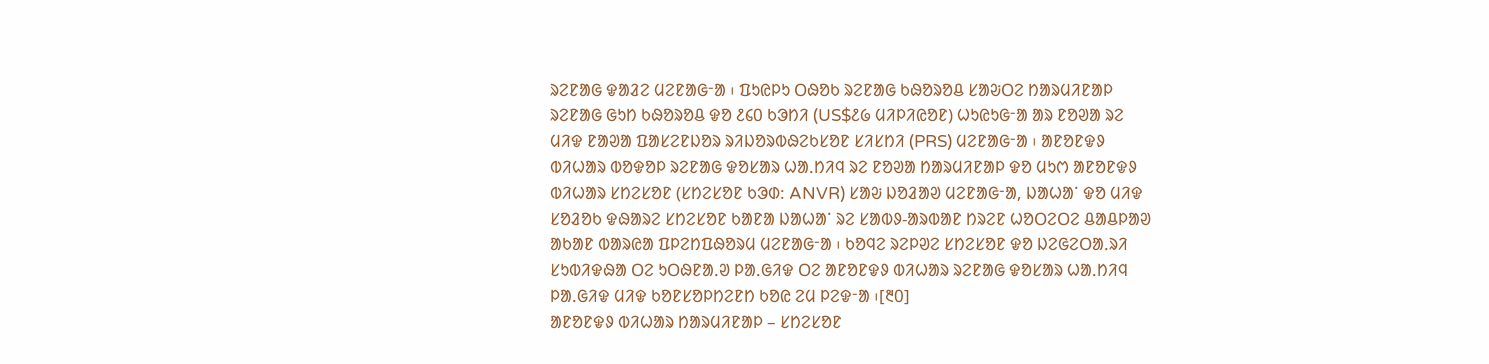ᱨᱮᱱᱟᱜ ᱫᱟᱲᱮ ᱢᱮᱱᱟᱜᱼᱟ ᱾ ᱯᱩᱭᱞᱩ ᱛᱷᱚᱠ ᱨᱮᱱᱟᱜ ᱠᱷᱚᱨᱚᱪ ᱥᱟᱶᱛᱮ ᱴᱟᱨᱢᱤᱱᱟᱞ ᱨᱮᱱᱟᱜ ᱜᱩᱴ ᱠᱷᱚᱨᱚᱪ ᱫᱚ ᱒᱔᱐ ᱠᱳᱴᱤ (US$᱒᱙ ᱢᱤᱞᱤᱭᱚᱱ) ᱦᱩᱭᱩᱜᱼᱟ ᱟᱨ ᱱᱚᱣᱟ ᱨᱮ ᱢᱤᱫ ᱱᱟᱣᱟ ᱯᱟᱥᱮᱱᱡᱚᱨ ᱨᱤᱡᱚᱨᱵᱷᱮᱠᱥᱚᱱ ᱥᱤᱥᱴᱤ (PRS) ᱢᱮᱱᱟᱜᱼᱟ ᱾ ᱟᱱᱚᱱᱫᱽ ᱵᱤᱦᱟᱨ ᱵᱚᱫᱚᱞ ᱨᱮᱱᱟᱜ ᱫᱚᱥᱟᱨ ᱦᱟᱹᱴᱤᱧ ᱨᱮ ᱱᱚᱣᱟ ᱴᱟᱨᱢᱤᱱᱟᱞ ᱫᱚ ᱢᱩᱬ ᱟᱱᱚᱱᱫᱽ ᱵᱤᱦᱟᱨ ᱥᱴᱮᱥᱚᱱ (ᱥᱴᱮᱥᱚᱱ ᱠᱳᱰ: ANVR) ᱥᱟᱶ ᱡᱚᱲᱟᱣ ᱢᱮᱱᱟᱜᱼᱟ, ᱡᱟᱦᱟᱸ ᱫᱚ ᱢᱤᱫ ᱥᱚᱲᱚᱠ ᱫᱷᱟᱨᱮ ᱥᱴᱮᱥᱚᱱ ᱠᱟᱱᱟ ᱡᱟᱦᱟᱸ ᱨᱮ ᱥᱟᱵᱽ-ᱟᱨᱵᱟᱱ ᱴᱨᱮᱱ ᱦᱚᱛᱮᱛᱮ ᱪᱟᱪᱞᱟᱣ ᱟᱠᱟᱱ ᱵᱟᱨᱭᱟ ᱯᱞᱮᱴᱯᱷᱚᱨᱢ ᱢᱮᱱᱟᱜᱼᱟ ᱾ ᱠᱚᱧᱮ ᱨᱮᱞᱣᱮ ᱥᱴᱮᱥᱚᱱ ᱫᱚ ᱡᱮᱜᱮᱛᱟᱹᱨᱤ ᱥᱩᱵᱤᱫᱷᱟ ᱛᱮ ᱩᱛᱷᱱᱟᱹᱣ ᱞᱟᱹᱜᱤᱫ ᱛᱮ ᱟᱱᱚᱱᱫᱽ ᱵᱤᱦᱟᱨ ᱨᱮᱱᱟᱜ ᱫᱚᱥᱟᱨ ᱦᱟᱹᱴᱤᱧ ᱞᱟᱹᱜᱤᱫ ᱢᱤᱫ ᱠᱚᱱᱥᱚᱞᱴᱮᱱᱴ ᱠᱚᱭ ᱮᱢ ᱞᱮᱫᱼᱟ ᱾[᱓᱐]
ᱟᱱᱚᱱᱫᱽ ᱵᱤᱦᱟᱨ ᱴᱟᱨᱢᱤᱱᱟᱞ – ᱥᱴᱮᱥᱚᱱ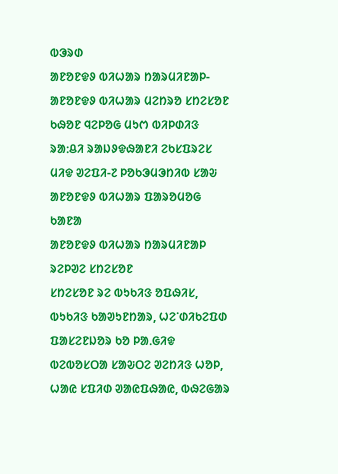ᱵᱳᱨᱰ
ᱟᱱᱚᱱᱫᱽ ᱵᱤᱦᱟᱨ ᱴᱟᱨᱢᱤᱱᱟᱞ-ᱟᱱᱚᱱᱫᱽ ᱵᱤᱦᱟᱨ ᱢᱮᱴᱨᱚ ᱥᱴᱮᱥᱚᱱ ᱠᱷᱚᱱ ᱧᱮᱞᱚᱜ ᱢᱩᱬ ᱵᱤᱞᱰᱤᱝ
ᱨᱟᱺᱪᱤ ᱨᱟᱡᱽᱫᱷᱟᱱᱤ ᱮᱠᱥᱯᱨᱮᱥ ᱢᱤᱫ ᱣᱮᱯᱤ-᱗ ᱞᱚᱠᱳᱢᱳᱴᱤᱵ ᱥᱟᱶ ᱟᱱᱚᱱᱫᱽ ᱵᱤᱦᱟᱨ ᱯᱟᱨᱚᱢᱚᱜ ᱠᱟᱱᱟ
ᱟᱱᱚᱱᱫᱽ ᱵᱤᱦᱟᱨ ᱴᱟᱨᱢᱤᱱᱟᱞ ᱨᱮᱞᱣᱮ ᱥᱴᱮᱥᱚᱱ
ᱥᱴᱮᱥᱚᱱ ᱨᱮ ᱵᱩᱠᱤᱝ ᱚᱯᱷᱤᱥ, ᱵᱩᱠᱤᱝ ᱠᱟᱣᱩᱱᱴᱟᱨ, ᱦᱮᱸᱰᱤᱠᱮᱯᱰ ᱯᱟᱥᱮᱱᱡᱚᱨ ᱠᱚ ᱞᱟᱹᱜᱤᱫ ᱵᱮᱵᱚᱥᱛᱟ ᱥᱟᱶᱛᱮ ᱣᱮᱴᱤᱝ ᱦᱚᱞ, ᱦᱟᱭ ᱥᱯᱤᱰ ᱣᱟᱭᱯᱷᱟᱭ, ᱵᱷᱮᱜᱟᱨ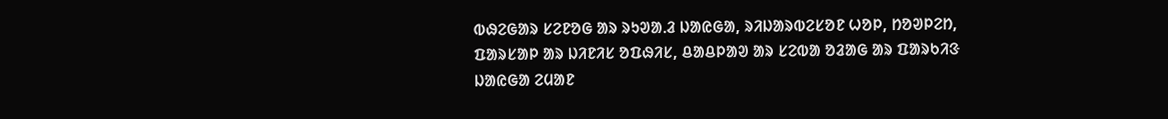ᱵᱷᱮᱜᱟᱨ ᱥᱮᱱᱚᱜ ᱟᱨ ᱨᱩᱣᱟᱹᱲ ᱡᱟᱭᱜᱟ, ᱨᱤᱡᱟᱨᱵᱮᱥᱚᱱ ᱦᱚᱞ, ᱴᱚᱣᱞᱮᱴ, ᱯᱟᱨᱥᱟᱞ ᱟᱨ ᱡᱤᱱᱤᱥ ᱚᱯᱷᱤᱥ, ᱪᱟᱪᱞᱟᱣ ᱟᱨ ᱥᱮᱵᱟ ᱚᱲᱟᱜ ᱟᱨ ᱯᱟᱨᱠᱤᱝ ᱡᱟᱭᱜᱟ ᱮᱢᱟᱱ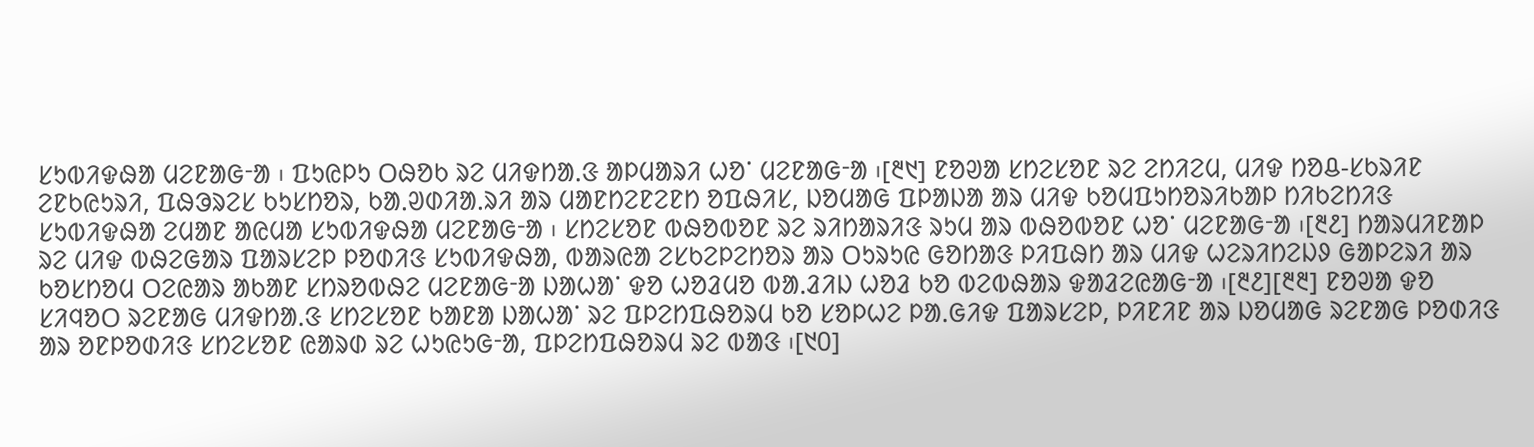ᱥᱩᱵᱤᱫᱷᱟ ᱢᱮᱱᱟᱜᱼᱟ ᱾ ᱯᱩᱭᱞᱩ ᱛᱷᱚᱠ ᱨᱮ ᱢᱤᱫᱴᱟᱹᱝ ᱟᱞᱢᱟᱨᱤ ᱦᱚᱸ ᱢᱮᱱᱟᱜᱼᱟ ᱾[᱓᱑] ᱱᱚᱣᱟ ᱥᱴᱮᱥᱚᱱ ᱨᱮ ᱮᱴᱤᱮᱢ, ᱢᱤᱫ ᱴᱚᱪ-ᱥᱠᱨᱤᱱ ᱮᱱᱠᱭᱩᱨᱤ, ᱯᱷᱳᱨᱮᱥ ᱠᱩᱥᱴᱚᱨ, ᱠᱟᱹᱣᱰᱤᱟᱹᱨᱤ ᱟᱨ ᱢᱟᱱᱴᱮᱱᱮᱱᱴ ᱚᱯᱷᱤᱥ, ᱡᱚᱢᱟᱜ ᱯᱞᱟᱡᱟ ᱟᱨ ᱢᱤᱫ ᱠᱚᱢᱯᱩᱴᱚᱨᱤᱠᱟᱞ ᱴᱤᱠᱮᱴᱤᱝ ᱥᱩᱵᱤᱫᱷᱟ ᱮᱢᱟᱱ ᱟᱭᱢᱟ ᱥᱩᱵᱤᱫᱷᱟ ᱢᱮᱱᱟᱜᱼᱟ ᱾ ᱥᱴᱮᱥᱚᱱ ᱵᱷᱚᱵᱚᱱ ᱨᱮ ᱨᱤᱴᱟᱨᱤᱝ ᱨᱩᱢ ᱟᱨ ᱵᱷᱚᱵᱚᱱ ᱦᱚᱸ ᱢᱮᱱᱟᱜᱼᱟ ᱾[᱓᱒] ᱴᱟᱨᱢᱤᱱᱟᱞ ᱨᱮ ᱢᱤᱫ ᱵᱷᱮᱜᱟᱨ ᱯᱟᱨᱥᱮᱞ ᱞᱚᱰᱤᱝ ᱥᱩᱵᱤᱫᱷᱟ, ᱵᱟᱨᱭᱟ ᱮᱥᱠᱮᱞᱮᱴᱚᱨ ᱟᱨ ᱛᱩᱨᱩᱭ ᱜᱚᱴᱟᱝ ᱞᱤᱯᱷᱴ ᱟᱨ ᱢᱤᱫ ᱦᱮᱨᱤᱴᱮᱡᱽ ᱜᱟᱞᱮᱨᱤ ᱟᱨ ᱠᱚᱥᱴᱚᱢ ᱛᱮᱭᱟᱨ ᱟᱠᱟᱱ ᱥᱴᱨᱚᱵᱷᱮ ᱢᱮᱱᱟᱜᱼᱟ ᱡᱟᱦᱟᱸ ᱫᱚ ᱦᱚᱲᱢᱚ ᱵᱟᱹᱲᱤᱡ ᱦᱚᱲ ᱠᱚ ᱵᱮᱵᱷᱟᱨ ᱫᱟᱲᱮᱭᱟᱜᱼᱟ ᱾[᱓᱒][᱓᱓] ᱱᱚᱣᱟ ᱫᱚ ᱥᱤᱧᱚᱛ ᱨᱮᱱᱟᱜ ᱢᱤᱫᱴᱟᱹᱝ ᱥᱴᱮᱥᱚᱱ ᱠᱟᱱᱟ ᱡᱟᱦᱟᱸ ᱨᱮ ᱯᱞᱮᱴᱯᱷᱚᱨᱢ ᱠᱚ ᱥᱚᱞᱦᱮ ᱞᱟᱹᱜᱤᱫ ᱯᱟᱨᱥᱮᱞ, ᱞᱤᱱᱤᱱ ᱟᱨ ᱡᱚᱢᱟᱜ ᱨᱮᱱᱟᱜ ᱞᱚᱰᱤᱝ ᱟᱨ ᱚᱱᱞᱚᱰᱤᱝ ᱥᱴᱮᱥᱚᱱ ᱭᱟᱨᱰ ᱨᱮ ᱦᱩᱭᱩᱜᱼᱟ, ᱯᱞᱮᱴᱯᱷᱚᱨᱢ ᱨᱮ ᱵᱟᱝ ᱾[᱑᱐]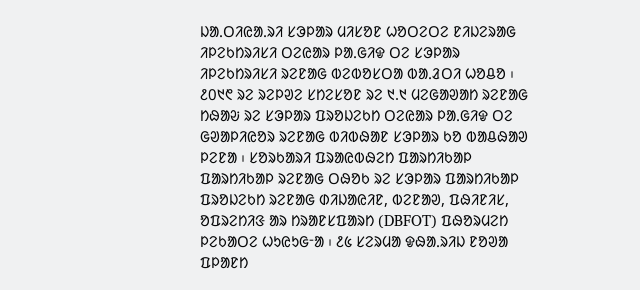ᱡᱟᱹᱛᱤᱭᱟᱹᱨᱤ ᱥᱳᱞᱟᱨ ᱢᱤᱥᱚᱱ ᱦᱚᱛᱮᱛᱮ ᱱᱤᱡᱮᱨᱟᱜ ᱤᱞᱮᱠᱴᱨᱤᱥᱤ ᱛᱮᱭᱟᱨ ᱞᱟᱹᱜᱤᱫ ᱛᱮ ᱥᱳᱞᱟᱨ ᱤᱞᱮᱠᱴᱨᱤᱥᱤ ᱨᱮᱱᱟᱜ ᱵᱮᱵᱚᱥᱛᱟ ᱵᱟᱹᱲᱛᱤ ᱦᱚᱪᱚ ᱾ ᱒᱐᱑᱖ ᱨᱮ ᱨᱮᱞᱣᱮ ᱥᱴᱮᱥᱚᱱ ᱨᱮ ᱑.᱑ ᱢᱮᱜᱟᱣᱟᱴ ᱨᱮᱱᱟᱜ ᱴᱷᱟᱶ ᱨᱮ ᱥᱳᱞᱟᱨ ᱯᱨᱚᱡᱮᱠᱴ ᱛᱮᱭᱟᱨ ᱞᱟᱹᱜᱤᱫ ᱛᱮ ᱜᱣᱟᱞᱤᱭᱚᱨ ᱨᱮᱱᱟᱜ ᱵᱤᱵᱷᱟᱱ ᱥᱳᱞᱟᱨ ᱠᱚ ᱵᱟᱪᱷᱟᱣ ᱞᱮᱱᱟ ᱾ ᱥᱚᱨᱠᱟᱨᱤ ᱯᱨᱟᱭᱵᱷᱮᱴ ᱯᱟᱨᱴᱤᱠᱟᱞ ᱯᱟᱨᱴᱤᱠᱟᱞ ᱨᱮᱱᱟᱜ ᱛᱷᱚᱠ ᱨᱮ ᱥᱳᱞᱟᱨ ᱯᱟᱨᱴᱤᱠᱟᱞ ᱯᱨᱚᱡᱮᱠᱴ ᱨᱮᱱᱟᱜ ᱰᱤᱡᱟᱭᱤᱱ, ᱵᱮᱱᱟᱣ, ᱯᱷᱤᱱᱤᱥ, ᱚᱯᱨᱮᱴᱤᱝ ᱟᱨ ᱴᱨᱟᱱᱥᱯᱟᱨᱴ (DBFOT) ᱯᱷᱚᱨᱢᱮᱴ ᱞᱮᱠᱟᱛᱮ ᱦᱩᱭᱩᱜᱼᱟ ᱾ ᱒᱕ ᱥᱮᱨᱢᱟ ᱫᱷᱟᱹᱨᱤᱡ ᱱᱚᱣᱟ ᱯᱞᱟᱱᱴ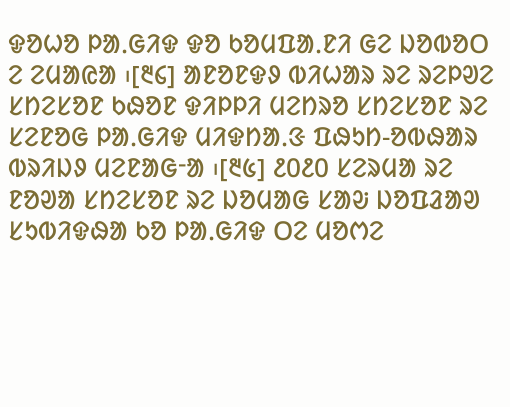ᱫᱚᱦᱚ ᱞᱟᱹᱜᱤᱫ ᱫᱚ ᱠᱚᱢᱯᱟᱹᱱᱤ ᱜᱮ ᱡᱚᱵᱚᱛ ᱮ ᱮᱢᱟᱭᱟ ᱾[᱓᱔] ᱟᱱᱚᱱᱫᱽ ᱵᱤᱦᱟᱨ ᱨᱮ ᱨᱮᱞᱣᱮ ᱥᱴᱮᱥᱚᱱ ᱠᱷᱚᱱ ᱫᱤᱞᱞᱤ ᱢᱮᱴᱨᱚ ᱥᱴᱮᱥᱚᱱ ᱨᱮ ᱥᱮᱱᱚᱜ ᱞᱟᱹᱜᱤᱫ ᱢᱤᱫᱴᱟᱹᱝ ᱯᱷᱩᱴ-ᱚᱵᱷᱟᱨ ᱵᱨᱤᱡᱽ ᱢᱮᱱᱟᱜᱼᱟ ᱾[᱓᱕] ᱒᱐᱒᱐ ᱥᱮᱨᱢᱟ ᱨᱮ ᱱᱚᱣᱟ ᱥᱴᱮᱥᱚᱱ ᱨᱮ ᱡᱚᱢᱟᱜ ᱥᱟᱶ ᱡᱚᱯᱲᱟᱣ ᱥᱩᱵᱤᱫᱷᱟ ᱠᱚ ᱞᱟᱹᱜᱤᱫ ᱛᱮ ᱢᱚᱬᱮ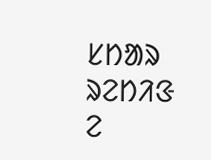ᱥᱴᱟᱨ ᱨᱮᱴᱤᱝ ᱮ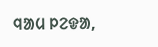ᱧᱟᱢ ᱞᱮᱫᱟ,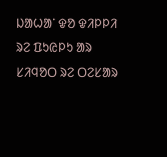ᱡᱟᱦᱟᱸ ᱫᱚ ᱫᱤᱞᱞᱤ ᱨᱮ ᱯᱩᱭᱞᱩ ᱟᱨ ᱥᱤᱧᱚᱛ ᱨᱮ ᱛᱮᱥᱟᱨ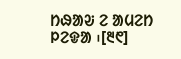ᱴᱷᱟᱶ ᱮ ᱟᱢᱮᱴ ᱞᱮᱫᱟ ᱾[᱓᱖]